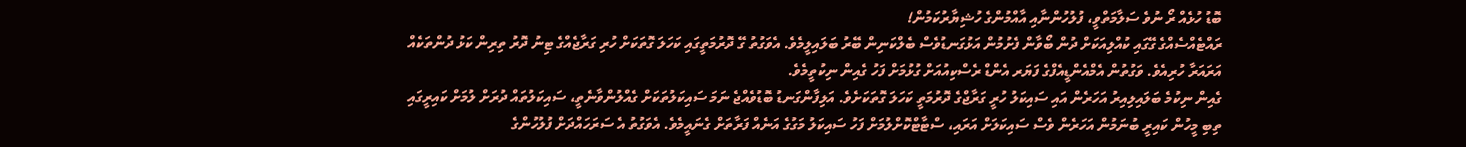ބޮޑު ހުޅެއް ރޯ ނުވެ ސަލާމަތްވީ، ފުލުހުންނާއި އާއްމުންގެ ހުޝިޔާރުކަމުން!
ރައްޓެއްސެއްގެ ގޭގައި ކުއްލިއަކަށް ދުން ބޯވާން ފެށުމުން އަޅުގަނޑުވެސް ބެލްކަނިން ބޭރު ބަލައިލީމެވެ. އެވަގުތު ގޭ ދޮރުމަތީގައި ކަހަލަ ގޮތަކަށް ހުރި ގަރާޖެއްގެ ޓިނު ދޮރު ތިރިން ކަޅު ދުންތަކެއް އަރައަރާ ހުރިއެވެ. ވަގުތުން އެމްއެންޑީއެފްގެ ފަޔަރ އެންޑް ރެސްކިއުއަށް ގުޅުމަށް ފަހު ގެއިން ނިކުތީމެވެ.
ގެއިން ނިކުމެ ބަލައިލިއިރު އަހަރެން އައި ސައިކަލު ހުރީ ގަރާޖްގެ ދޮރުމަތީ ކަހަލަ ގޮތަކަށެވެ. އަލިފާންގަނޑު ބޮޑުވެއްޖެ ނަމަ ސައިކަލުތަކަށް ގެއްލުންވާނެތީ، ސައިކަލުތައް ދުރަށް ލުމަށް ކައިރީގައި ތިބި މީހުން ކައިރީ ބުނަމުން އަހަރެން ވެސް ސައިކަލަށް އަރައި، ސްޓާޓްކޮށްލުމަށް ފަހު ސައިކަލު މަގުގެ އަނެއް ފަރާތަށް ގެނައީމެވެ. އެވަގުތު އެ ސަރަހައްދަށް ފުލުހުންގެ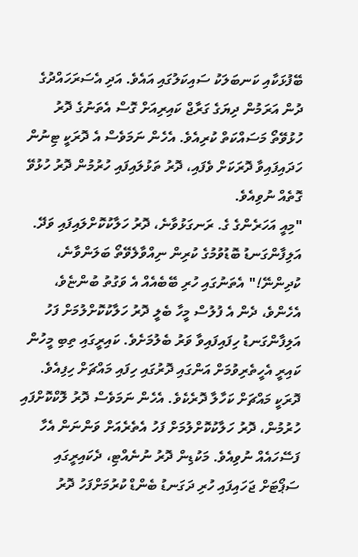ބޭފުޅަކާއި ކަނބަލަކު ސައިކަލުގައި އައެވެ. އަދި އެސަރަހައްދުގެ ދުން އަރަމުން ދިޔަގެ ގަރާޖް ކައިރިއަށް ގޮސް އެތަނުގެ ދޮރު ހުޅުވޭތޯ މަސައްކަތް ކުރިއެވެ. އެހެން ނަމަވެސް އެ ދޮރަކީ ޓިނުން ހަދައިފައިވާ ދޮރަކަށް ވެފައި، ދޮރު ތަޅުލައިފައި ހުރުމުން ދޮރު ހުޅުވޭ ގޮތެއް ނުވިއެވެ.
"މިއީ އަހަރެންގެ ގެ. ރަނގަޅުވާނެ، ދޮރު ހަލާކުކޮށްލައިފައި ވަދޭ. އަލިފާންގަނޑު ބޮޑުވުމުގެ ކުރިން ނިއްވާލެވޭތޯ ބަލަންވާނެ، ކުދިންނޭ!" އެތަނުގައި ހުރި ބޭބެއެއް އެ ވަގުތު ބުންޏެވެ،
އެހެންވެ، ދެން އެ ފުލުސް މީހާ ބެލީ ދޮރު ހަލާކުކޮށްލުމަށް ފަހު އަލިފާންގަނޑު ހިފައިފައިވާ ވަރު ބެލުމަށެވެ. ކައިރީގައި ތިބި މީހުން ކައިރީ އެހީތެރިވުމަށް އަންގައި ދޮރުގައި ހިފައި މައްޗަށް ހިފިއެވެ. ދޮރަކީ މައްޗަށް ކަހާލާ ދޮރެކެވެ. އެހެން ނަމަވެސް ދޮރު ލޮކްކޮށްފައި ހުރުމުން، ދޮރު ހަލާކުކޮށްލުމަށް ފަހު އެތެރެއަށް ވަންނަން އެހާ ފަސޭހައެއް ނުވިއެވެ. މަކުޑިން ދޮރު ނުނެއްޓި، ދެކައިރީގައި ސަޕޯޓަށް ޖަހައިފައި ހުރި ދަގަނޑު ބެންޑް ކުރުމަށްފަހު ދޮރު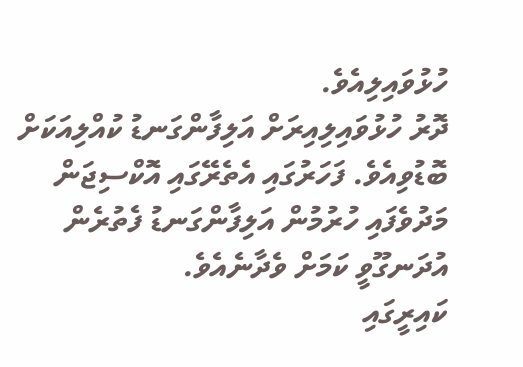ހުޅުވައިލިއެވެ.
ދޮރު ހުޅުވައިލިއިރަށް އަލިފާންގަނޑު ކުއްލިއަކަށް ބޮޑުވިއެވެ. ފަހަރުގައި އެތެރޭގައި އޮކްސިޖަން މަދުވެފައި ހުރުމުން އަލިފާންގަނޑު ފެތުރެން އުދަނގޫވީ ކަމަށް ވެދާނެއެވެ.
ކައިރީގައި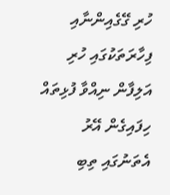ހުރި ގޭގެއިންނާއި ފިހާރަތަކުގައި ހުރި އަލިފާން ނިއްވާ ފުޅިތައް ހިފައިގެން އޭރު އެތަނުގައި ތިބި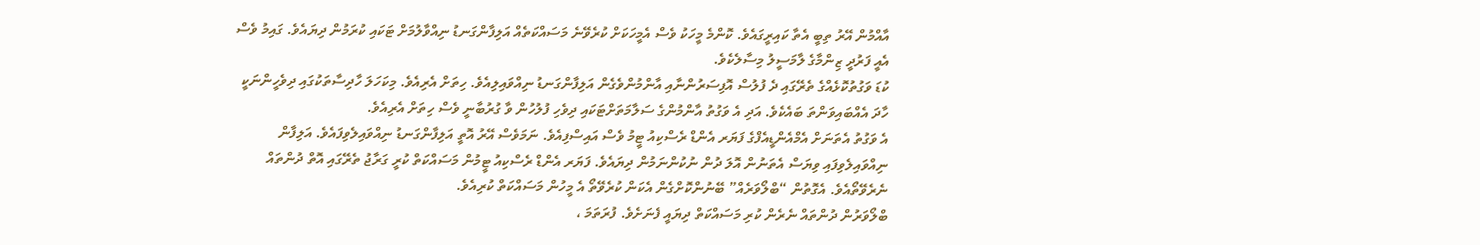އާއްމުން އޭރު ތިބީ އެތާ ކައިރީގައެވެ. ކޮންމެ މީހަކު ވެސް އެމީހަކަށް ކުރެވޭނެ މަސައްކަތެއް އަލިފާންގަނޑު ނިއްވާލުމަށް ޓަކައި ކުރަމުން ދިޔައެވެ. ގައިމު ވެސް އެއީ ފަރުދީ ޒިންމާގެ ލާމަސީލު މިސާލެކެވެ.
ކުޑަ ވަގުތުކޮޅެއްގެ ތެރޭގައި ދެ ފުލުސް އޮފިސަރުންނާއި އާންމުންވެގެން އަލިފާންގަނޑު ނިއްވައިލިއެވެ. ހިތަށް އެރިއެވެ. މިކަހަލަ ހާދިސާތަކުގައި ދިވެހީންނަކީ ހާދަ އެއްބައިވަންތަ ބައެކެވެ. އަދި އެ ވަގުތު އާންމުންގެ ސަލާމަތަށްޓަކައި ދިވެހި ފުލުހުން ވާ ގުރުބާނީ ވެސް ހިތަށް އެރިއެވެ.
އެ ވަގުތު އެތަނަށް އެމްއެންޑީއެފްގެ ފަޔަރ އެންޑް ރެސްކިއު ޓީމު ވެސް އައިސްފިއެވެ. ނަމަވެސް އޭރު އޮތީ އަލިފާންގަނޑު ނިއްވައިލެވިފައެވެ. އަލިފާން ނިއްވައިލެވިފައި ވިޔަސް އެތަނުން އޮލަ ދުން ނުކުންނަމުން ދިޔައެވެ. ފަޔަރ އެންޑް ރެސްކިއު ޓީމުން މަސައްކަތް ކުރީ ގަރާޖު ތެރޭގައި އޮތް ދުންތައް ނެރެވޭތޯއެވެ. އެގޮތުން “ބްލޯވަރެއް” ބޭނުންކޮށްގެން އެކަން ކުރެވޭތޯ އެ މީހުން މަސައްކަތް ކުރިއެވެ.
ބްލޯވަރުން ދުންތައް ނެރެން ކުރި މަސައްކަތް ދިޔައީ ފެނަށެވެ. ފުރަތަމަ ،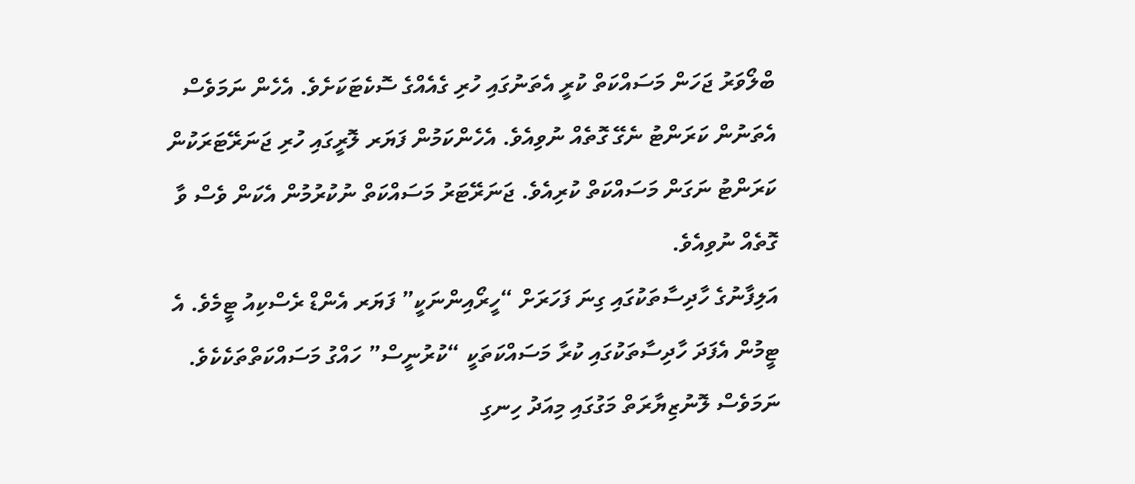ބްލޯވަރު ޖަހަން މަސައްކަތް ކުރީ އެތަނުގައި ހުރި ގެއެއްގެ ސޮކެޓަކަށެވެ. އެހެން ނަމަވެސް އެތަނުން ކަރަންޓު ނެގޭ ގޮތެއް ނުވިއެވެ. އެހެންކަމުން ފަޔަރ ލޮރީގައި ހުރި ޖަނަރޭޓަރަކުން ކަރަންޓު ނަގަން މަސައްކަތް ކުރިއެވެ. ޖަނަރޭޓަރު މަސައްކަތް ނުކުރުމުން އެކަން ވެސް ވާ ގޮތެއް ނުވިއެވެ.
އަލިފާނުގެ ހާދިސާތަކުގައި ގިނަ ފަހަރަށް “ހީރޯއިންނަކީ” ފަޔަރ އެންޑް ރެސްކިއު ޓީމެވެ. އެ ޓީމުން އެފަދަ ހާދިސާތަކުގައި ކުރާ މަސައްކަތަކީ “ކުރުނީސް” ހައްގު މަސައްކަތްތަކެކެވެ. ނަމަވެސް ލޮނުޒިޔާރަތް މަގުގައި މިއަދު ހިނގި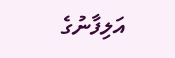އަލިފާނުގެ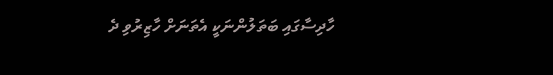ހާދިސާގައި ބަތަލުންނަކީ އެތަނަށް ހާޒިރުވި ދެ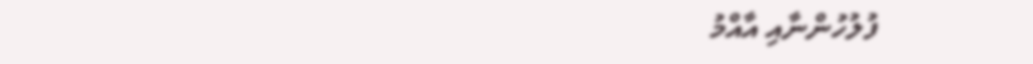ފުލުހުންނާއި އާއްމު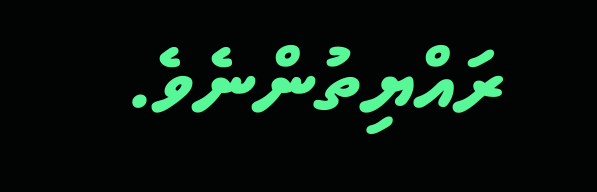ރައްޔިތުންނެވެ.